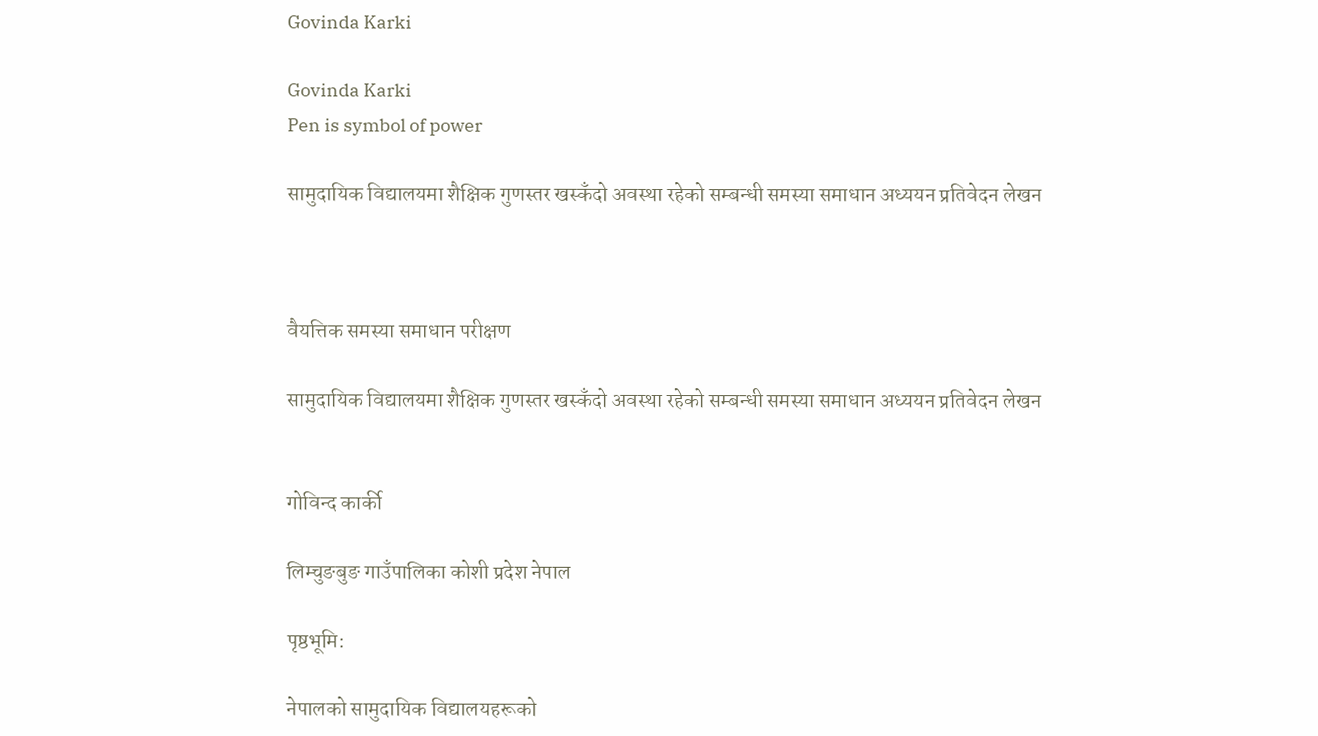Govinda Karki

Govinda Karki
Pen is symbol of power

सामुदायिक विद्यालयमा शैक्षिक गुणस्तर खस्कँदो अवस्था रहेको सम्बन्धी समस्या समाधान अध्ययन प्रतिवेदन लेखन



वैयत्तिक समस्या समाधान परीक्षण

सामुदायिक विद्यालयमा शैक्षिक गुणस्तर खस्कँदो अवस्था रहेको सम्बन्धी समस्या समाधान अध्ययन प्रतिवेदन लेखन


गोविन्द कार्की

लिम्चुङबुङ गाउँपालिका कोशी प्रदेश नेपाल

पृष्ठभूमि:

नेपालको सामुदायिक विद्यालयहरूको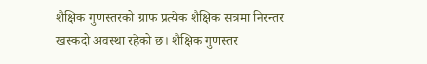शैक्षिक गुणस्तरको ग्राफ प्रत्येक शैक्षिक सत्रमा निरन्तर खस्कदो अवस्था रहेको छ। शैक्षिक गुणस्तर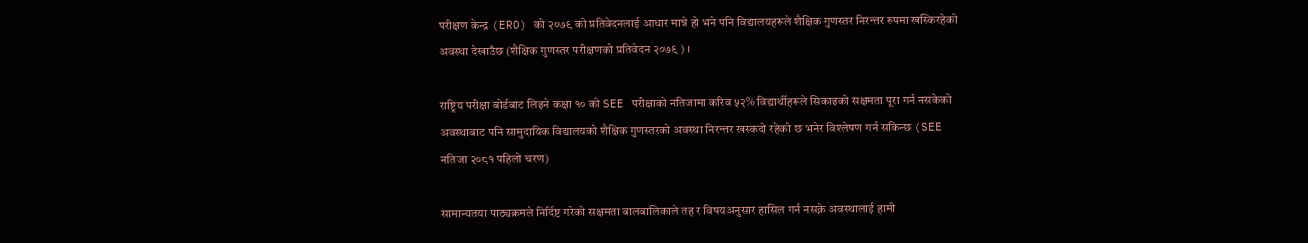परीक्षण केन्द्र (ERO) को २०७९ को प्रतिवेदनलाई आधार मान्ने हो भने पनि विद्यालयहरूले शैक्षिक गुणस्तर निरन्तर रुपमा खस्किरहेको अवस्था देखाउँछ (शैक्षिक गुणस्तर परीक्षणको प्रतिवेदन २०७९ ) ।

राष्ट्रिय परीक्षा बोर्डबाट लिइने कक्षा १० को SEE परीक्षाको नतिजामा करिव ५२% विद्यार्थीहरूले सिकाइको सक्षमता पूरा गर्न नसकेको अवस्थाबाट पनि सामुदायिक विद्यालयको शैक्षिक गुणस्तरको अवस्था निरन्तर खस्कदो रहेको छ भनेर विश्लेषण गर्न सकिन्छ (SEE नतिजा २०८१ पहिलो चरण)

सामान्यतया पाठ्यक्रमले निर्दिष्ट गरेको सक्षमता बालबालिकाले तह र विषयअनुसार हासिल गर्न नसक्ने अवस्थालाई हामी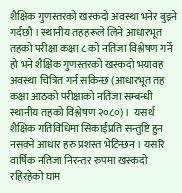शैक्षिक गुणस्तरको खस्कदो अवस्था भनेर बुझ्ने गर्दछौ । स्थानीय तहहरूले लिने आधारभूत तहको परीक्षा कक्षा ८ को नतिजा विश्लेषण गर्ने हो भने शैक्षिक गुणस्तरको खस्कदो भयावह अवस्था चित्रित गर्न सकिन्छ (आधारभूत तह कक्षा आठको परीक्षाको नतिजा सम्बन्धी स्थानीय तहको विश्लेषण २०८०) ।  यसर्थ शैक्षिक गतिविधिमा सिकाईप्रति सन्तुष्टि हुन नसक्ने आधार हरु प्रशस्त भेटिन्छन । यसरि वार्षिक नतिजा निरन्तर रुपमा खस्कदो रहिरहेको घाम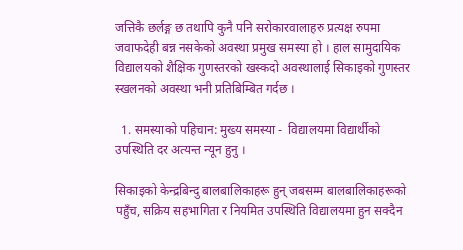जत्तिकै छर्लङ्ग छ तथापि कुनै पनि सरोकारवालाहरु प्रत्यक्ष रुपमा जवाफदेही बन्न नसकेको अवस्था प्रमुख समस्या हो । हाल सामुदायिक विद्यालयको शैक्षिक गुणस्तरको खस्कदो अवस्थालाई सिकाइको गुणस्तर स्खलनको अवस्था भनी प्रतिबिम्बित गर्दछ ।

  1. समस्याको पहिचान: मुख्य समस्या -  विद्यालयमा विद्यार्थीको उपस्थिति दर अत्यन्त न्यून हुनु ।

सिकाइको केन्द्रबिन्दु बालबालिकाहरू हुन् जबसम्म बालबालिकाहरूको पहुँच, सक्रिय सहभागिता र नियमित उपस्थिति विद्यालयमा हुन सक्दैन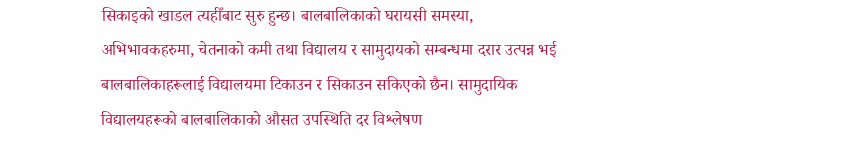सिकाइको खाडल त्यहीँबाट सुरु हुन्छ। बालबालिकाको घरायसी समस्या, अभिभावकहरुमा, चेतनाको कमी तथा विद्यालय र सामुदायको सम्बन्धमा दरार उत्पन्न भई बालबालिकाहरूलाई विद्यालयमा टिकाउन र सिकाउन सकिएको छैन। सामुदायिक विद्यालयहरूको बालबालिकाको औसत उपस्थिति दर विश्लेषण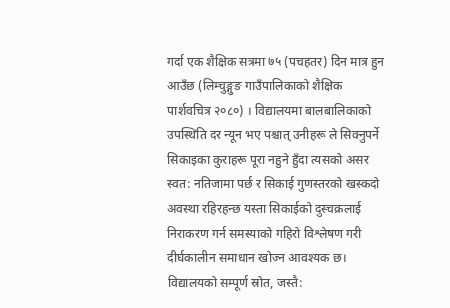गर्दा एक शैक्षिक सत्रमा ७५ (पचहतर) दिन मात्र हुन आउँछ (लिम्चुङ्गुङ गाउँपालिकाको शैक्षिक पार्शवचित्र २०८०) । विद्यालयमा बालबालिकाको उपस्थिति दर न्यून भए पश्चात् उनीहरू ले सिक्नुपर्ने सिकाइका कुराहरू पूरा नहुने हुँदा त्यसको असर स्वत: नतिजामा पर्छ र सिकाई गुणस्तरको खस्कदो अवस्था रहिरहन्छ यस्ता सिकाईको दुस्चक्रलाई निराकरण गर्न समस्याको गहिरो विश्लेषण गरी दीर्घकालीन समाधान खोज्न आवश्यक छ। विद्यालयको सम्पूर्ण स्रोत, जस्तै: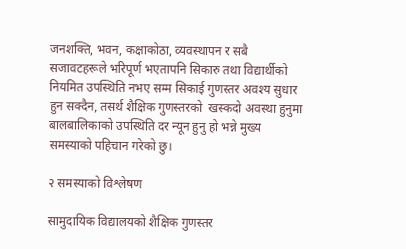जनशक्ति, भवन, कक्षाकोठा, व्यवस्थापन र सबै सजावटहरूले भरिपूर्ण भएतापनि सिकारु तथा विद्यार्थीको नियमित उपस्थिति नभए सम्म सिकाई गुणस्तर अवश्य सुधार हुन सक्दैन, तसर्थ शैक्षिक गुणस्तरको  खस्कदो अवस्था हुनुमा बालबालिकाको उपस्थिति दर न्यून हुनु हो भन्ने मुख्य समस्याको पहिचान गरेको छु।

२ समस्याको विश्लेषण

सामुदायिक विद्यालयको शैक्षिक गुणस्तर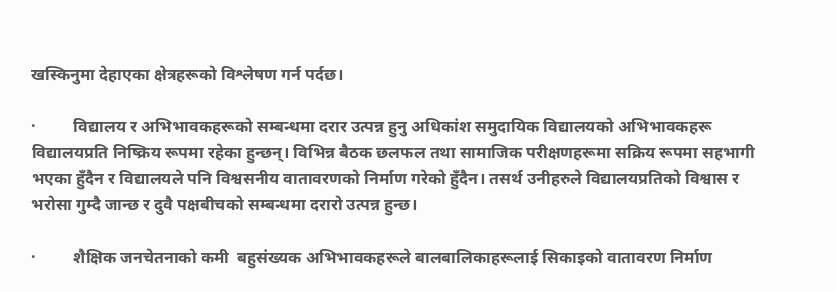खस्किनुमा देहाएका क्षेत्रहरूको विश्लेषण गर्न पर्दछ।

·         विद्यालय र अभिभावकहरूको सम्बन्धमा दरार उत्पन्न हुनु अधिकांश समुदायिक विद्यालयको अभिभावकहरू विद्यालयप्रति निष्क्रिय रूपमा रहेका हुन्छन्। विभिन्न बैठक छलफल तथा सामाजिक परीक्षणहरूमा सक्रिय रूपमा सहभागी भएका हुँदैन र विद्यालयले पनि विश्वसनीय वातावरणको निर्माण गरेको हुँदैन। तसर्थ उनीहरुले विद्यालयप्रतिको विश्वास र भरोसा गुम्दै जान्छ र दुवै पक्षबीचको सम्बन्धमा दरारो उत्पन्न हुन्छ।

·         शैक्षिक जनचेतनाको कमी  बहुसंख्यक अभिभावकहरूले बालबालिकाहरूलाई सिकाइको वातावरण निर्माण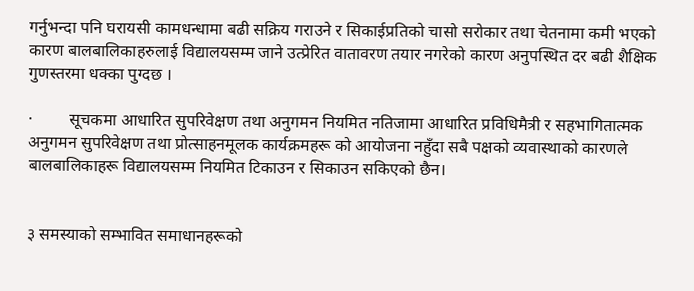गर्नुभन्दा पनि घरायसी कामधन्धामा बढी सक्रिय गराउने र सिकाईप्रतिको चासो सरोकार तथा चेतनामा कमी भएको कारण बालबालिकाहरुलाई विद्यालयसम्म जाने उत्प्रेरित वातावरण तयार नगरेको कारण अनुपस्थित दर बढी शैक्षिक गुणस्तरमा धक्का पुग्दछ ।

·         सूचकमा आधारित सुपरिवेक्षण तथा अनुगमन नियमित नतिजामा आधारित प्रविधिमैत्री र सहभागितात्मक अनुगमन सुपरिवेक्षण तथा प्रोत्साहनमूलक कार्यक्रमहरू को आयोजना नहुँदा सबै पक्षको व्यवास्थाको कारणले बालबालिकाहरू विद्यालयसम्म नियमित टिकाउन र सिकाउन सकिएको छैन।


३ समस्याको सम्भावित समाधानहरूको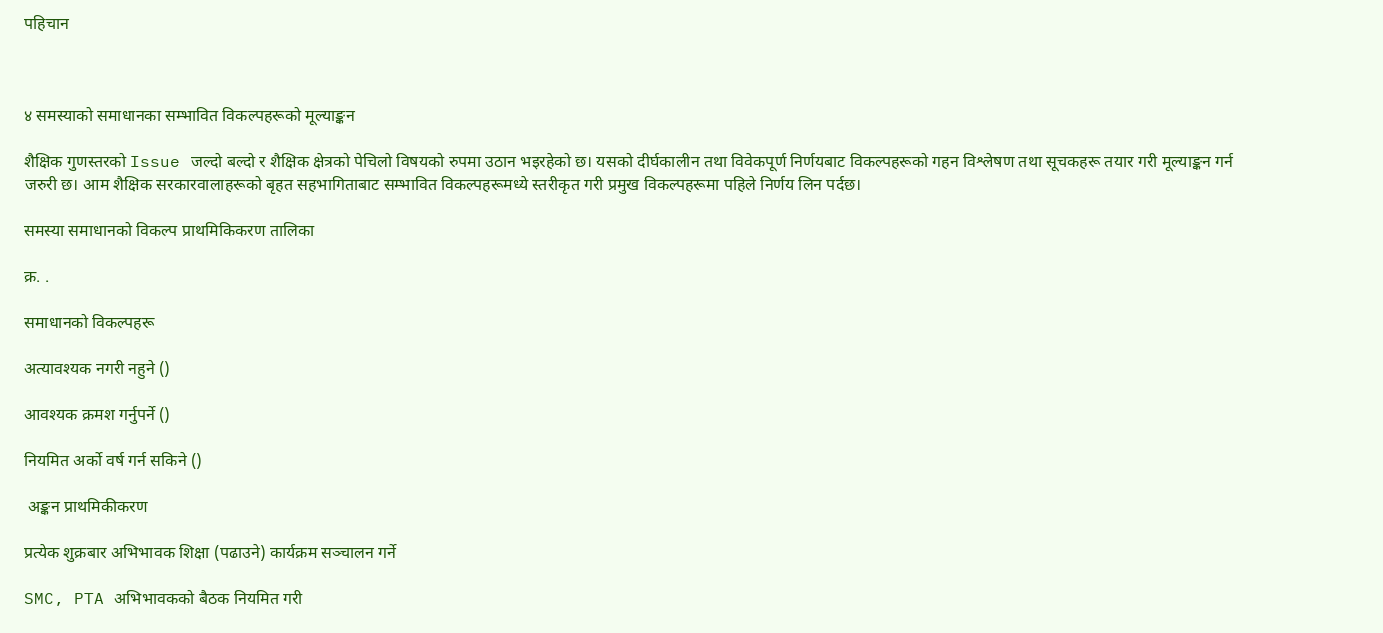पहिचान



४ समस्याको समाधानका सम्भावित विकल्पहरूको मूल्याङ्कन

शैक्षिक गुणस्तरको Issue जल्दो बल्दो र शैक्षिक क्षेत्रको पेचिलो विषयको रुपमा उठान भइरहेको छ। यसको दीर्घकालीन तथा विवेकपूर्ण निर्णयबाट विकल्पहरूको गहन विश्लेषण तथा सूचकहरू तयार गरी मूल्याङ्कन गर्न जरुरी छ। आम शैक्षिक सरकारवालाहरूको बृहत सहभागिताबाट सम्भावित विकल्पहरूमध्ये स्तरीकृत गरी प्रमुख विकल्पहरूमा पहिले निर्णय लिन पर्दछ।

समस्या समाधानको विकल्प प्राथमिकिकरण तालिका

क्र. .

समाधानको विकल्पहरू

अत्यावश्यक नगरी नहुने ()

आवश्यक क्रमश गर्नुपर्ने ()

नियमित अर्को वर्ष गर्न सकिने ()

 अङ्कन प्राथमिकीकरण

प्रत्येक शुक्रबार अभिभावक शिक्षा (पढाउने) कार्यक्रम सञ्चालन गर्ने

SMC, PTA अभिभावकको बैठक नियमित गरी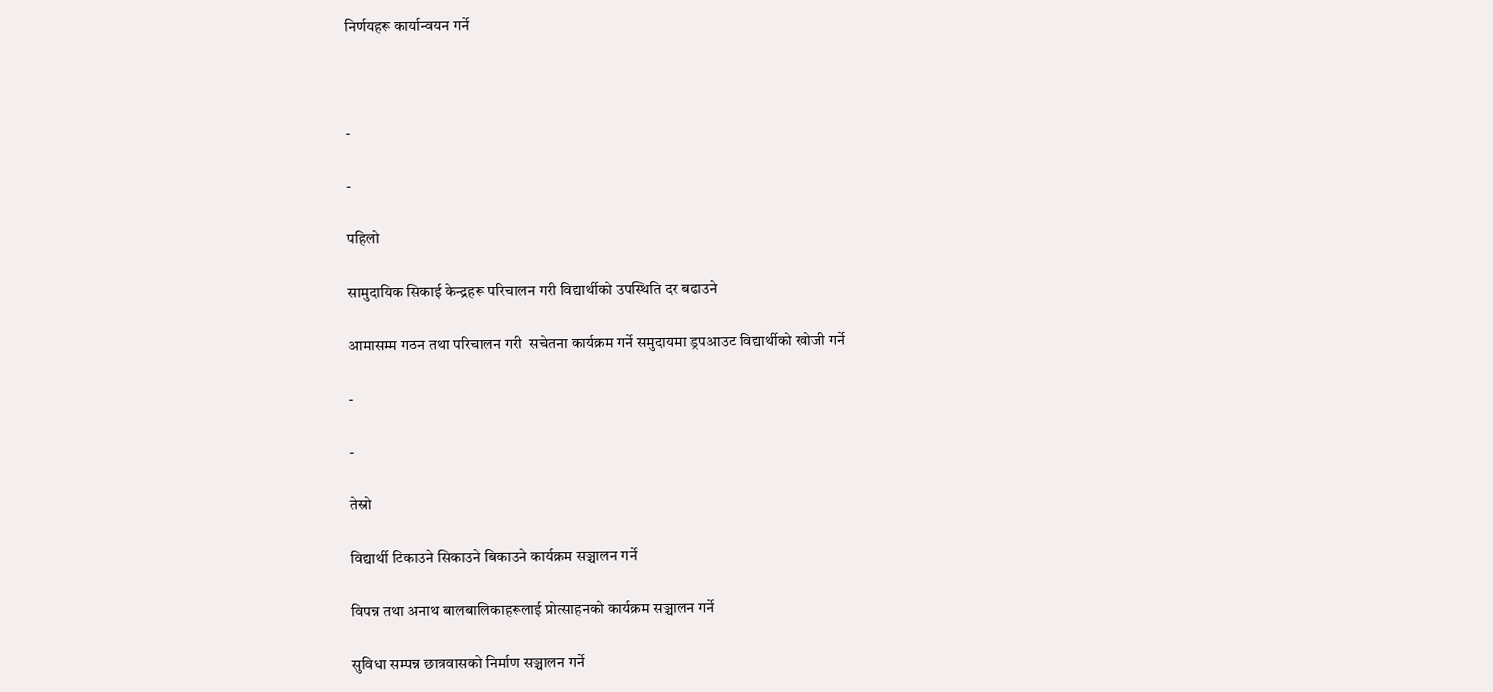निर्णयहरू कार्यान्वयन गर्ने



-

-

पहिलो

सामुदायिक सिकाई केन्द्रहरू परिचालन गरी विद्यार्थीको उपस्थिति दर बढाउने

आमासम्म गठन तथा परिचालन गरी  सचेतना कार्यक्रम गर्ने समुदायमा ड्रपआउट विद्यार्थीको खोजी गर्ने

-

-

तेस्रो

विद्यार्थी टिकाउने सिकाउने बिकाउने कार्यक्रम सञ्चालन गर्ने

विपन्न तथा अनाथ बालबालिकाहरूलाई प्रोत्साहनको कार्यक्रम सञ्चालन गर्ने

सुविधा सम्पन्न छात्रवासको निर्माण सञ्चालन गर्ने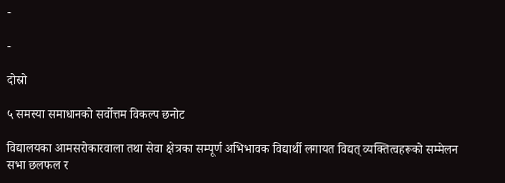-

-

दोस्रो

५ समस्या समाधानको सर्वोत्तम विकल्प छनोट

विद्यालयका आमसरोकारवाला तथा सेवा क्षेत्रका सम्पूर्ण अभिभावक विद्यार्थी लगायत विद्यत् व्यक्तित्वहरूको सम्मेलन सभा छलफल र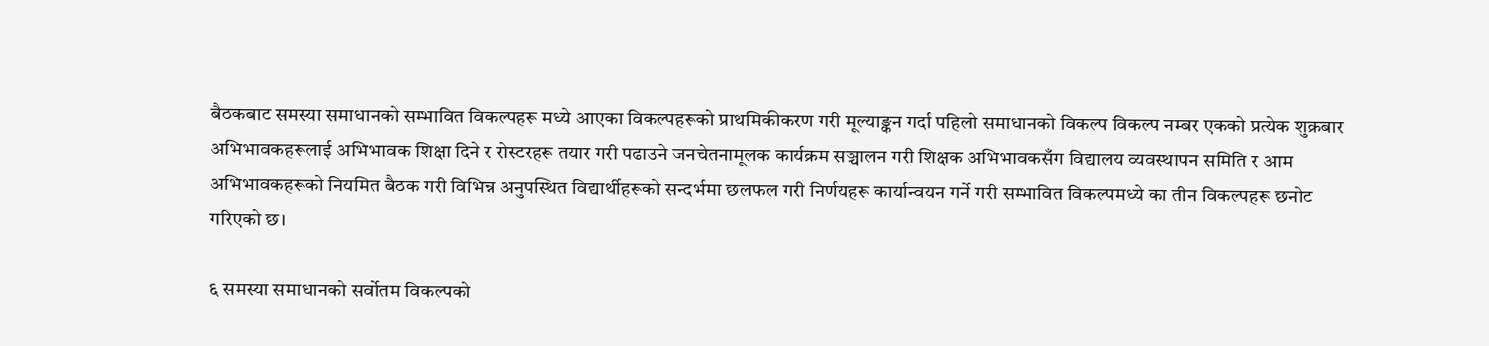बैठकबाट समस्या समाधानको सम्भावित विकल्पहरू मध्ये आएका विकल्पहरूको प्राथमिकीकरण गरी मूल्याङ्कन गर्दा पहिलो समाधानको विकल्प विकल्प नम्बर एकको प्रत्येक शुक्रबार अभिभावकहरूलाई अभिभावक शिक्षा दिने र रोस्टरहरू तयार गरी पढाउने जनचेतनामूलक कार्यक्रम सञ्चालन गरी शिक्षक अभिभावकसँग विद्यालय व्यवस्थापन समिति र आम अभिभावकहरूको नियमित बैठक गरी विभिन्न अनुपस्थित विद्यार्थीहरूको सन्दर्भमा छलफल गरी निर्णयहरू कार्यान्वयन गर्ने गरी सम्भावित विकल्पमध्ये का तीन विकल्पहरू छनोट गरिएको छ।

६ समस्या समाधानको सर्वोतम विकल्पको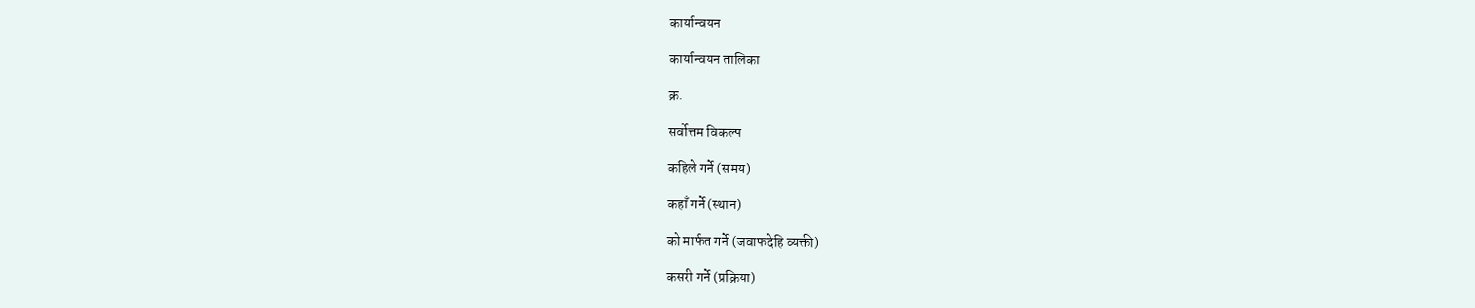कार्यान्वयन

कार्यान्वयन तालिका

क्र.

सर्वोत्तम विकल्प

कहिले गर्ने (समय)

कहाँ गर्ने (स्थान)

को मार्फत गर्ने (जवाफदेहि व्यक्ती)

कसरी गर्ने (प्रक्रिया)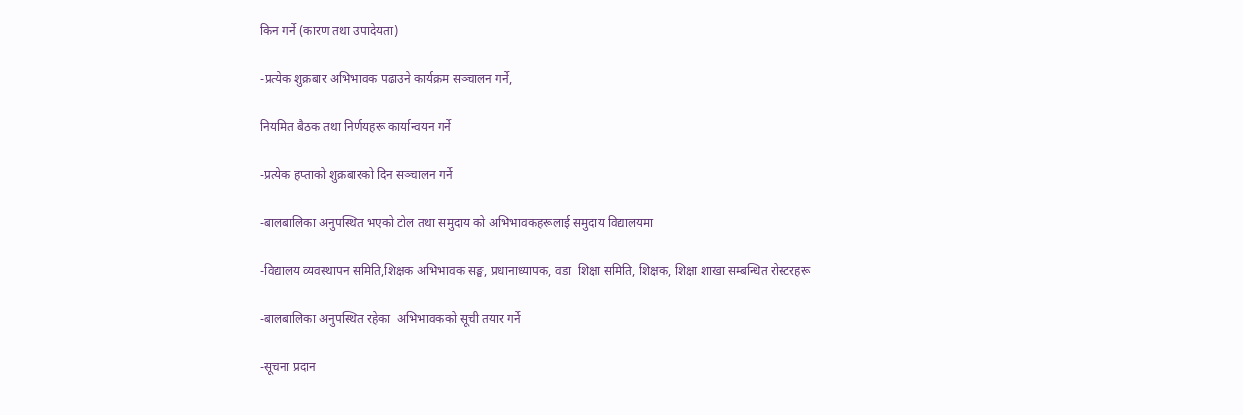किन गर्ने (कारण तथा उपादेयता)

-प्रत्येक शुक्रबार अभिभावक पढाउने कार्यक्रम सञ्चालन गर्ने,

नियमित बैठक तथा निर्णयहरू कार्यान्वयन गर्ने

-प्रत्येक हप्ताको शुक्रबारको दिन सञ्चालन गर्ने

-बालबालिका अनुपस्थित भएको टोल तथा समुदाय को अभिभावकहरूलाई समुदाय विद्यालयमा

-विद्यालय व्यवस्थापन समिति,शिक्षक अभिभावक सङ्घ, प्रधानाध्यापक, वडा  शिक्षा समिति, शिक्षक, शिक्षा शाखा सम्बन्धित रोस्टरहरू

-बालबालिका अनुपस्थित रहेका  अभिभावकको सूची तयार गर्ने

-सूचना प्रदान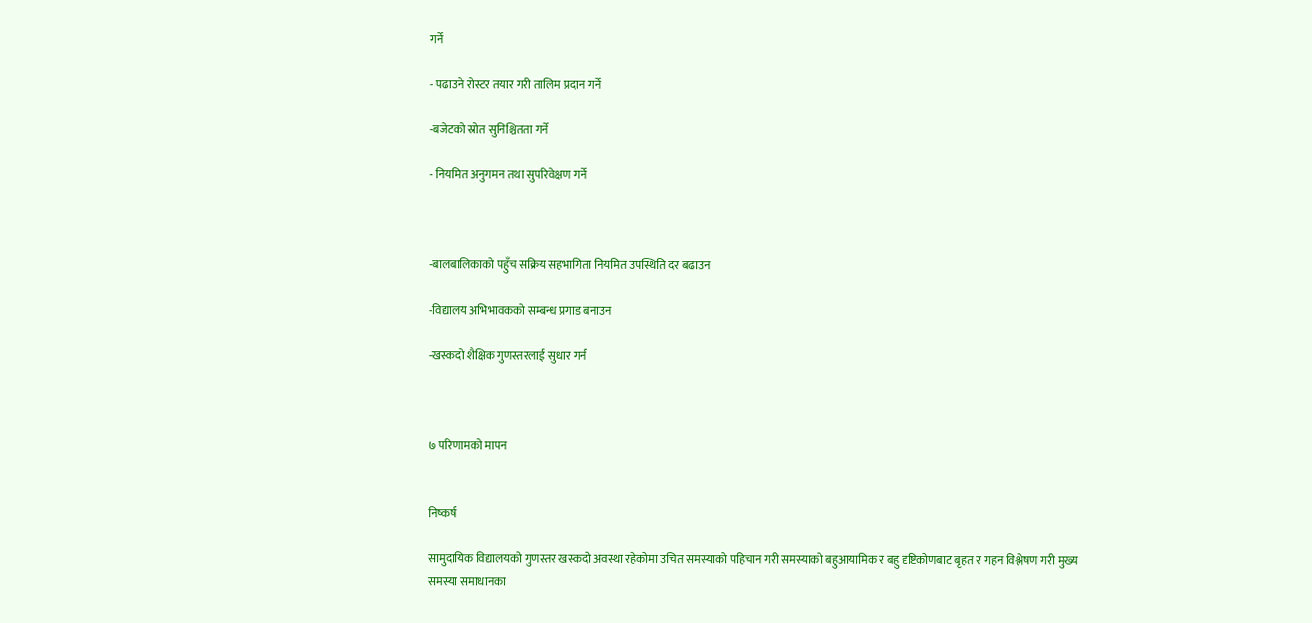गर्ने

- पढाउने रोस्टर तयार गरी तालिम प्रदान गर्ने

-बजेटको स्रोत सुनिश्चितता गर्ने

- नियमित अनुगमन तथा सुपरिवेक्षण गर्ने



-बालबालिकाको पहुँच सक्रिय सहभागिता नियमित उपस्थिति दर बढाउन

-विद्यालय अभिभावकको सम्बन्ध प्रगाड बनाउन

-खस्कदो शैक्षिक गुणस्तरलाई सुधार गर्न



७ परिणामको मापन


निष्कर्ष

सामुदायिक विद्यालयको गुणस्तर खस्कदो अवस्था रहेकोमा उचित समस्याको पहिचान गरी समस्याको बहुआयामिक र बहु दृष्टिकोणबाट बृहत र गहन विश्लेषण गरी मुख्य समस्या समाधानका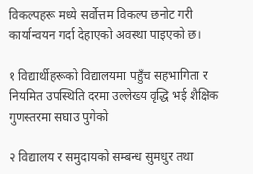विकल्पहरू मध्ये सर्वोत्तम विकल्प छनोट गरी कार्यान्वयन गर्दा देहाएको अवस्था पाइएको छ।

१ विद्यार्थीहरूको विद्यालयमा पहुँच सहभागिता र नियमित उपस्थिति दरमा उल्लेख्य वृद्धि भई शैक्षिक गुणस्तरमा सघाउ पुगेको

२ विद्यालय र समुदायको सम्बन्ध सुमधुर तथा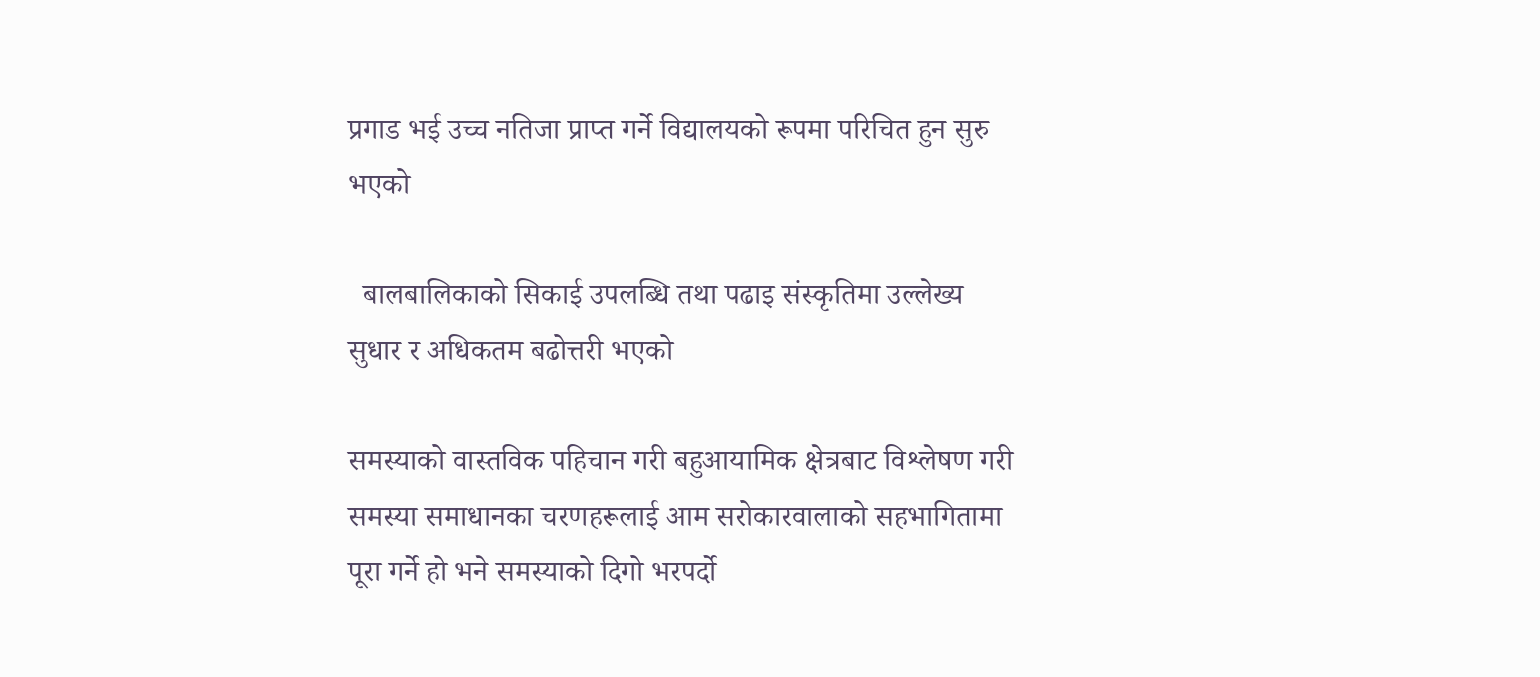प्रगाड भई उच्च नतिजा प्राप्त गर्ने विद्यालयको रूपमा परिचित हुन सुरु भएको

  बालबालिकाको सिकाई उपलब्धि तथा पढाइ संस्कृतिमा उल्लेख्य सुधार र अधिकतम बढोत्तरी भएको

समस्याको वास्तविक पहिचान गरी बहुआयामिक क्षेत्रबाट विश्लेषण गरी समस्या समाधानका चरणहरूलाई आम सरोकारवालाको सहभागितामा पूरा गर्ने हो भने समस्याको दिगो भरपर्दो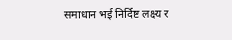समाधान भई निर्दिष्ट लक्ष्य र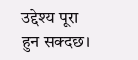उद्देश्य पूरा हुन सक्दछ।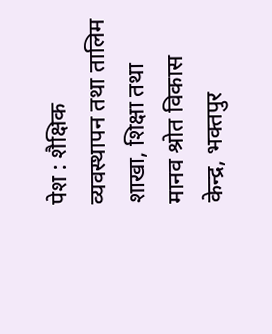पेश : शैक्षिक व्यवस्थापन तथा तालिम शाखा, शिक्षा तथा मानव श्रोत विकास केन्द्र, भक्तपुर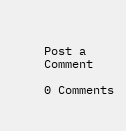Post a Comment

0 Comments